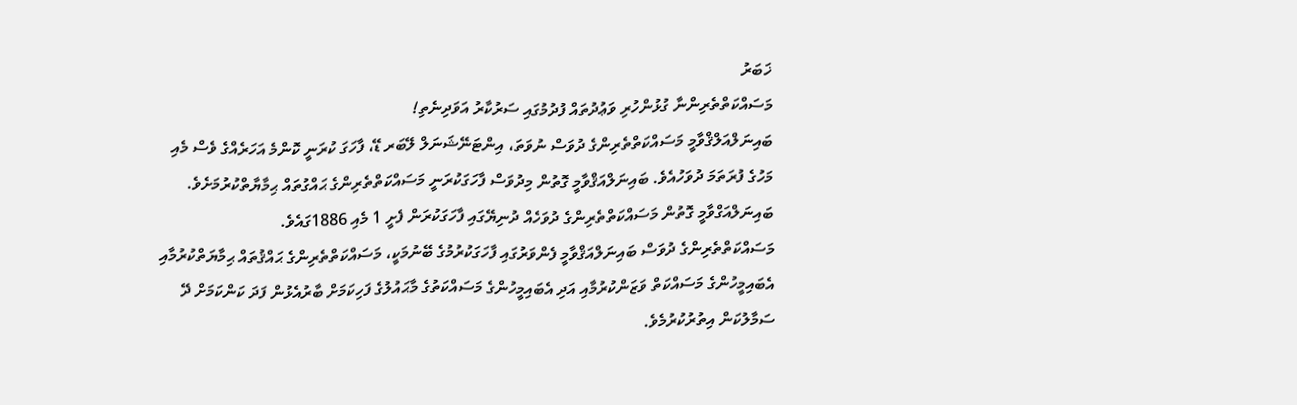ޚަބަރު
މަސައްކަތްތެރިންނާ ގުޅުންހުރި ވަޢުދުތައް ފުދުމުގައި ސަރުކާރު އަވަދިނެތި!
ބައިނަލްއަލްޤްވާމީ މަސައްކަތްތެރިންގެ ދުވަސް ނުވަތަ، އިންޓަނޭޝަނަލް ލޭބަރ ޑޭ، ފާހަގަ ކުރަނީ ކޮންމެ އަހަރެއްގެ ވެސް މެއި މަހުގެ ފުރަތަމަ ދުވަހުއެވެ. ބައިނަލްއަޤްވާމީ ގޮތުން މިދުވަސް ފާހަގަކުރަނީ މަސައްކަތްތެރިންގެ ޙައްގުތައް ޙިމާޔާތްކުރުމަށެވެ. ބައިނަލްއަގްވާމީ ގޮތުން މަސައްކަތްތެރިންގެ ދުވަހެއް ދުނިޔޭގައި ފާހަގަކުރަން ފެށީ 1 މެއި 1886ގައެވެ.
މަސައްކަތްތެރިންގެ ދުވަސް ބައިނަލްއަޤްވާމީ ފެންވަރުގައި ފާހަގަކުރުމުގެ ބޭނުމަކީ، މަސައްކަތްތެރިންގެ ޙައްޤުތައް ޙިމާޔަތްކުރުމާއި އެބައިމީހުންގެ މަސައްކަތް ވަޒަންކުރުމާއި އަދި އެބައިމީހުންގެ މަސައްކަތުގެ މާޙައުލުގެ ފަހިކަމަށް ބާރުއެޅުން ފަދަ ކަންކަމަށް ދޭ ސަމާލުކަން އިތުރުކުރުމެވެ.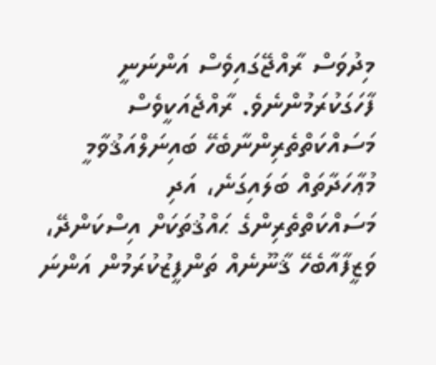މިދުވަސް ރާއްޖޭގައިވެސް އަންނަނީ ފާހަގަކުރަމުންނެވެ. ރާއްޖެއަކީވެސް މަސައްކަތްތެރިންނާބެހޭ ބައިނަލްއަޤުވާމީ މުޢާހަދާތައް ބަލައިގަނެ، އަދި މަސައްކަތްތެރިންގެ ޙައްޤުތަކަށް އިސްކަންދޭ، ވަޒީފާއާބެހޭ ޤާނޫނެއް ތަންފީޒުކުރަމުން އަންނަ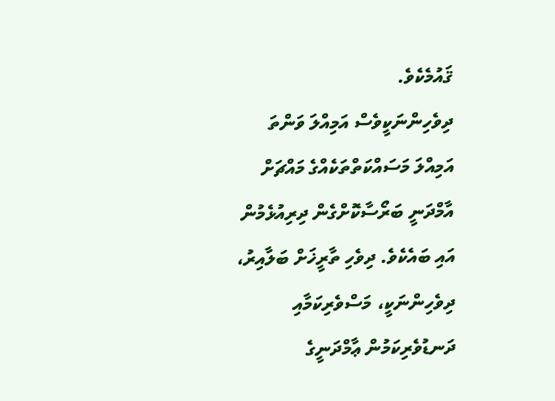ޤައުމެކެވެ.
ދިވެހިންނަކީވެސް އަމިއްލަ ވަންތަ އަމިއްލަ މަސައްކަތްތަކެއްގެ މައްޗަށް އާމްދަނީ ބަރޯސާކޮށްގެން ދިރިއުޅެމުން އައި ބައެކެވެ. ދިވެހި ތާރީޚަށް ބަލާއިރު، ދިވެހިންނަކީ، މަސްވެރިކަމާއި ދަނޑުވެރިކަމުން ޢާމްދަނީގެ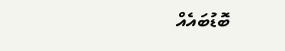ބޮޑުބައެއް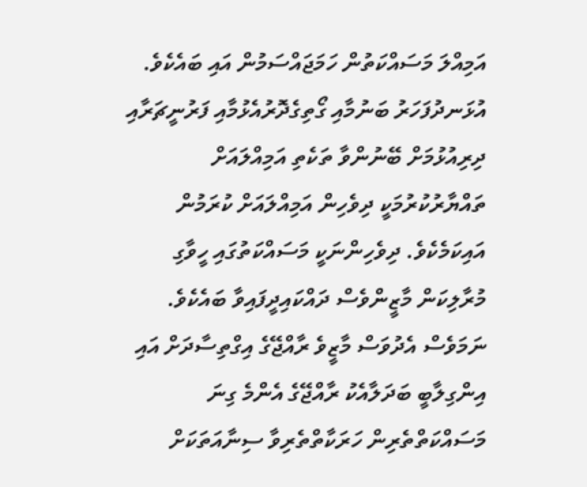އަމިއްލަ މަސައްކަތުން ހަމަޖައްސަމުން އައި ބައެކެވެ. އުޅަނދުފަހަރު ބަނުމާއި ގޯތިގެދޮރުއެޅުމާއި ފަރުނީޗަރާއި ދިރިއުޅުމަށް ބޭނުންވާ ތަކެތި އަމިއްލައަށް ތައްޔާރުކުރުމަކީ ދިވެހިން އަމިއްލައަށް ކުރަމުން އައިކަމެކެވެ. ދިވެހިންނަކީ މަސައްކަތުގައި ހީވާގި މުރާލިކަން މާޒީންވެސް ދައްކައިދީފައިވާ ބައެކެވެ. ނަމަވެސް އެދުވަސް މާޒީވެ ރާއްޖޭގެ އިގްތިސާދަށް އައި އިންގިލާބީ ބަދަލާއެކު ރާއްޖޭގެ އެންމެ ގިނަ މަސައްކަތްތެރިން ހަރަކާތްތެރިވާ ސިނާއަތަކަށް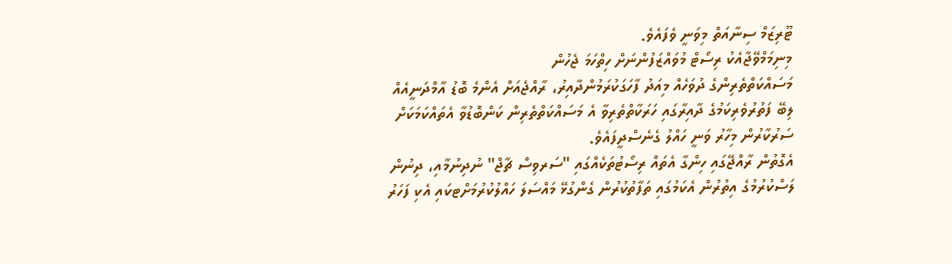ޓޫރިޒަމް ސިނާއަތް މިވަނީ ވެފައެވެ.
މިނިމަމްވޭޖާއެކު ރިސޯޓް މުވައްޒަފުންނަށް ހިތްހަމަ ޖެހުން
މަސައްކަތްތެރިންގެ ދުވަހެއް މިއަދު ފާހަގަކުރަމުންދާއިރު، ރާއްޖެއަށް އެންމެ ބޮޑު އާމްދަނީއެއް ލިބޭ ފަތުރުވެރިކަމުގެ ދާއިރާގައި ހަރަކާތްތެރިވާ އެ މަސައްކަތްތެރިން ކަންބޮޑުވާ އެތައްކަމަކަށް ސަރުކާރުން މިހާރު ވަނީ ހައްލު ގެނެސްދީފައެވެ.
އެގޮތުން ރާއްޖޭގައި ހިންގާ އެތައް ރިސޯޓުތަކެއްގައި "ސަރވިސް ޗާޖް" ނުދިނުމާއި، ދިނުން ލަސްކުރުމުގެ އިތުރުން އެކަމުގައި ތަފާތުކުރުން ގެންގުޅޭ މައްސަލަ ހައްލުކުރުމަށްޓކައި އެކި ފަހަރު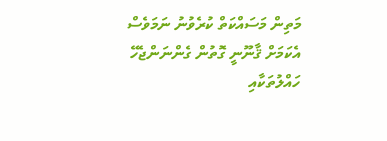މަތިން މަސައްކަތް ކުރެވުނު ނަމަވެސް އެކަމަށް ޤާނޫނީ ގޮތުން ގެންނަންޖެހޭ ހައްލުތަކާއި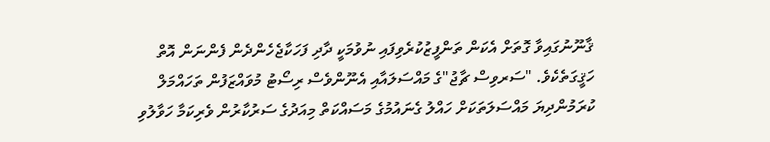ޤާނޫނުގައިވާ ގޮތަށް އެކަން ތަންފީޒުކުރެވިފައި ނުވުމަކީ ދާދި ފަހަކާޖެހެންދެން ފެންނަން އޮތް ހަޤީގަތެކެވެ. "ސަރވިސް ޗާޖު"ގެ މައްސަލައާއި އެނޫންވެސް ރިސޯޓު މުވައްޒަފުން ތަހައްމަލް ކުރަމުންދިޔަ މައްސަލަތަކަށް ހައްލު ގެނައުމުގެ މަސައްކަތް މިއަދުގެ ސަރުކާރުން ވެރިކަމާ ހަވާލުވި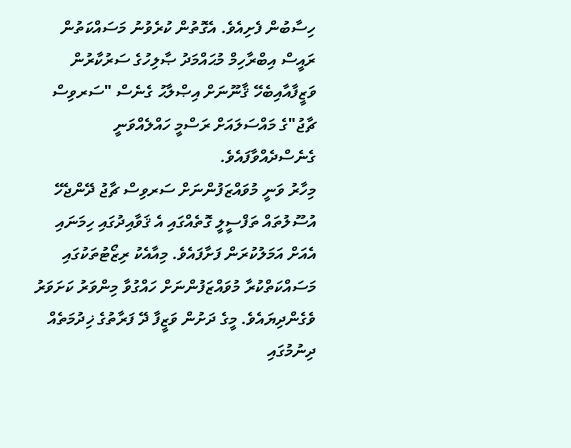ހިސާބުން ފެށިއެވެ. އެގޮތުން ކުރެވުނު މަސައްކަތުން ރައީސް އިބްރާހިމް މުޙައްމަދު ޞާލިހުގެ ސަރުކާރުން ވަޒީފާއާއިބެހޭ ޤާނޫނަށް އިޞްލާޙު ގެނެސް "ސަރވިސް ޗާޖު"ގެ މައްސަލައަށް ރަސްމީ ހައްލެއްވަނީ ގެނެސްދެއްވާފައެވެ.
މިހާރު ވަނީ މުވައްޒަފުންނަށް ސަރވިސް ޗާޖު ދޭންޖެހޭ އުސޫލުތައް ތަފްސީލީ ގޮތެއްގައި އެ ޤަވާއިދުގައި ހިމަނައި އެއަށް އަމަލުކުރަން ފަށާފައެވެ. މިއާއެކު ރިޒޯޓުތަކުގައި މަސައްކަތްކުރާ މުވައްޒަފުންނަށް ހައްގުވާ މިންވަރު ކަށަވަރު ވެގެންދިޔައެވެ. މީގެ ދަށުން ވަޒީފާ ދޭ ފަރާތުގެ ޚިދުމަތެއް ދިނުމުގައި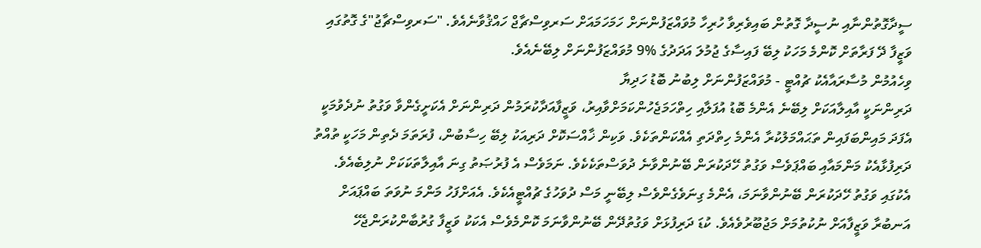ސީދާގޮތުންނާއި ނުސީދާ ގޮތުން ބައިވެރިވާ ހުރިހާ މުވައްޒަފުންނަށް ހަމަހަމައަށް ސަރވިސްޗާޖް ހައްޤުވާނެއެވެ. "ސަރވިސްޗާޖު"ގެ ގޮތުގައި ވަޒީފާ ދޭ ފަރާތަށް ކޮންމެ މަހަކު ލިބޭ ފައިސާގެ ޖުމުލަ އަދަދުގެ %9 މުވައްޒަފުންނަށް ލިބޭނެއެވެ.
ވިހެއުމުން މުސާރައާއެކު ޗުއްޓީ - މުވައްޒަފުންނަށް ލިބުނު ބޮޑު ހަދިޔާ
ދަރިންނަކީ އާއިލާއަކަށް ލިބޭނެ އެންމެ ބޮޑު އުފަލާއި ހިތްހަމަޖެހުންކަމަށްވާއިރު، ވަޒީފާއަދާކުރަމުން ދަރިންނަށް އެކަށީގެންވާ ވަގުތު ނުދެވުމަކީ އެފަދަ މައިންބަފައިން ތަޙައްމަލުކުރާ އެންމެ ހިތްދަތި އެއްކަންތަކެވެ. ވަކިން ޚާއްސަކޮށް ދަރިއަކު ލިބޭ ހިސާބުން، ފުރަތަމަ ދެތިން މަހަކީ ތުއްތު ދަރިފުޅާއެކު މަންމައާއި ބައްޕަވެސް ވަގުތު ހޭދަކުރަން ބޭނުންވާނެ ދުވަސްތަކެކެވެ. ނަމަވެސް އެ ފުރުޞަތު ގިނަ އާއިލާތަކަކަށް ނުލިބެއެވެ. އެކުގައި ވަގުތު ހޭދަކުރަން ބޭނުންވާނަމަ، އެންމެ ގިނަވެގެންވެސް ލިބޭނީ މަސް ދުވަހުގެ ޗުއްޓީއެކެވެ. އެއަށްފަހު މަންމަ ނުވަތަ ބައްޕައަށް އަނބުރާ ވަޒީފާއަށް ނުކުތުމަށް މަޖުބޫރުވެއެވެ. ކުޑަ ދަރިފުޅަށް ވަގުތުދޭން ބޭނުންވާނަމަ ކޮންމެވެސް އެކަކު ވަޒީފާ ގުރުބާންކުރަންޖެހޭ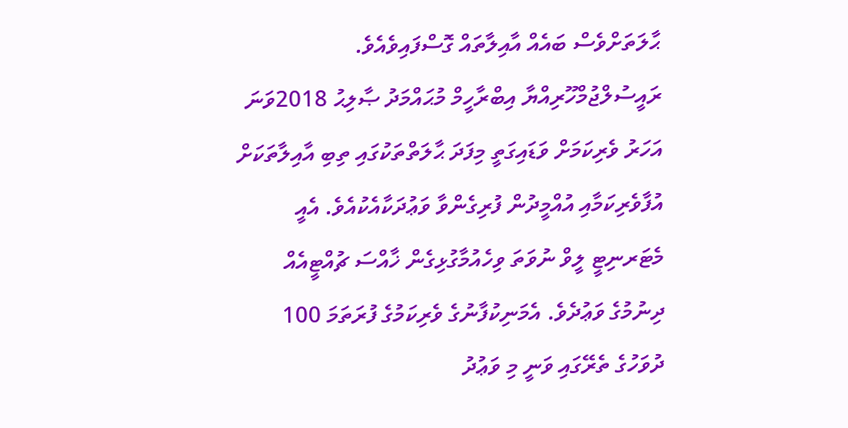ޙާލަތަށްވެސް ބައެއް އާއިލާތައް ގޮސްފައިވެއެވެ.
ރައީސުލްޖުމްހޫރިއްޔާ އިބްރާހީމް މުޙައްމަދު ޞާލިޙު 2018ވަނަ އަހަރު ވެރިކަމަށް ވަޑައިގަތީ މިފަދަ ޙާލަތްތަކުގައި ތިބި އާއިލާތަކަށް އުފާވެރިކަމާއި އުއްމީދުން ފުރިގެންވާ ވަޢުދަކާއެކުއެވެ. އެއީ މެޓަރނިޓީ ލީވް ނުވަތަ ވިހެއުމާގުޅިގެން ޚާއްސަ ޗުއްޓީއެއް ދިނުމުގެ ވަޢުދެވެ. އެމަނިކުފާނުގެ ވެރިކަމުގެ ފުރަތަމަ 100 ދުވަހުގެ ތެރޭގައި ވަނީ މި ވަޢުދު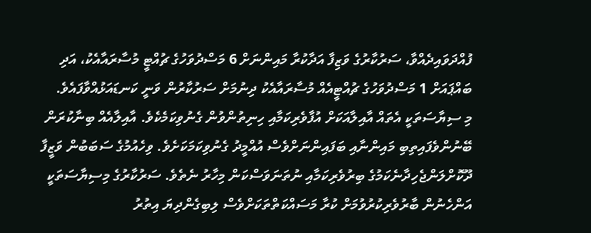ފުއްދަވައިދެއްވާ، ސަރުކާރުގެ ވަޒިފާ އަދާކުރާ މައިންނަށް 6 މަސްދުވަހުގެ ޗުއްޓީ މުސާރައާއެކު، އަދި ބައްޕައަށް 1 މަސްދުވަހުގެ ޗުއްޓީއެއް މުސާރައާއެކު ދިނުމަށް ސަރުކާރުން ވަނީ ކަނޑައަޅުއްވާފައެވެ.
މި ސިޔާސަތަކީ އެތައް އާއިލާއަކަށް އުފާވެރިކަމާއި ހިނިތުންވުން ގެނުވިކަމެކެވެ. އާއިލާއެއް ބިނާކުރަން ބޭނުންވެފައިތިބި މައިންނާއި ބަފައިންނަށްވެސް އުއްމީދު ގެނުވިކަމަކަށެވެ. ވިހެއުމުގެ ސަބަބުން ވަޒީފާ ދޫކޮށްލަންޖެހިދާނެކަމުގެ ބިރުވެރިކަމާއި ނުތަނަވަސްކަން މިހާރު ނެތެވެ. ސަރުކާރުގެ މިސިޔާސަތަކީ އަންހެނުން ބާރުވެރިކުރުވުމަށް ކުރާ މަސައްކަތްތަކަށްވެސް ލިބިގެންދިޔަ އިތުރު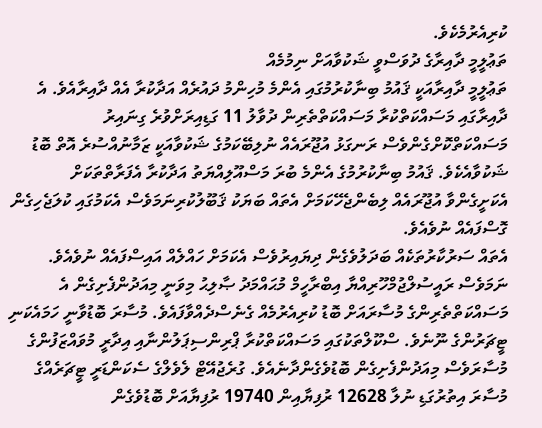ކުރިއެރުމެކެވެ.
ތަޢުލީމީ ދާއިރާގެ ދުވަސްވީ ޝަކުވާއަށް ނިމުމެއް
ތަޢުލީމީ ދާއިރާއަކީ ޤައުމު ބިނާކުރުމުގައި އެންމެ މުހިންމު ދައުރެއް އަދާކުރާ އެއް ދާއިރާއެވެ. އެ ދާއިރާގައި މަސައްކަތްކުރާ މަސައްކަތްތެރިން ދުވާލު 11 ގަޑިއިރަށްވުރެ ގިނައިރު މަސައްކަތްކޮށްގެންވެސް ރަނގަޅު އުޖޫރައެއް ނުލިބޭކަމުގެ ޝަކުވާއަކީ ޒަމާނުއްސުރެ އޮތް ބޮޑު ޝަކުވާއެކެވެ. ޤައުމު ބިނާކުރުމުގެ އެންމެ ބުރަ މަސްއޫލިއްޔަތު އަދާކުރާ އެފަރާތްތަކަށް އެކަށީގެންވާ އުޖޫރައެއް ލިބެންޖެހޭކަމަށް އެތައް ބަޔަކު ޤަބޫލުކުރިނަމަވެސް އެކަމުގައި ކުލަޖެހިގެން ގޮސްފައެއް ނުވެއެވެ.
އެތައް ސަރުކާރުތަކެއް ބަދަލުވެގެން ދިޔައިރުވެސް އެކަމަށް ހައްލެއް އައިސްފައެއް ނުވެއެވެ. ނަމަވެސް ރައީސުލްޖުމްހޫރިއްޔާ އިބްރާހީމް މުޙައްމަދު ޞާލިޙު މިވަނީ މިއަދުންފެށިގެން އެ މަސައްކަތްތެރިންގެ މުސާރައަށް ބޮޑު ކުރިއެރުމެއް ގެނެސްދެއްވާފައެވެ. މުސާރަ ބޮޑުވާނީ ހަމައެކަނި ޓީޗަރުންގެ ނޫނެވެ. ސްކޫލްތަކުގައި މަސައްކަތްކުރާ ޕްރިންސިޕަލުންނާއި އިދާރީ މުވައްޒަފުންގެ މުސާރަވެސް މިއަދުންފެށިގެން ބޮޑުވެގެންދާނެއެވެ. ގުރެޖުއޭޓް ލެވެލްގެ ސެކަންޑަރީ ޓީޗަރެއްގެ މުސާރަ އިތުރުގަޑި ނުލާ 12628 ރުފިޔާއިން 19740 ރުފިޔާއަށް ބޮޑުވެގެން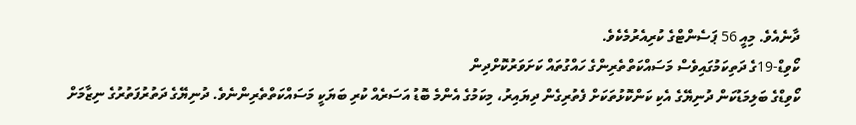ދާނެއެވެ. މިއީ 56 ޕަސެންޓްގެ ކުރިއެރުމެކެވެ.
ކޯވިޑް-19ގެ ދަތިކަމުގައިވެސް މަސައްކަތްތެރިންގެ ހައްގުތައް ކަށަވަރުކޮށްދިން
ކޯވިޑްގެ ބަލިމަޑުކަން ދުނިޔޭގެ އެކި ކަންކޮޅުތަކަށް ފެތުރިގެން ދިޔައިރު، މިކަމުގެ އެންމެ ބޮޑު އަސަރެއް ކުރި ބަޔަކީ މަސައްކަތްތެރިންނެވެ. ދުނިޔޭގެ ދަތުރުފަތުރުގެ ނިޒާމަށް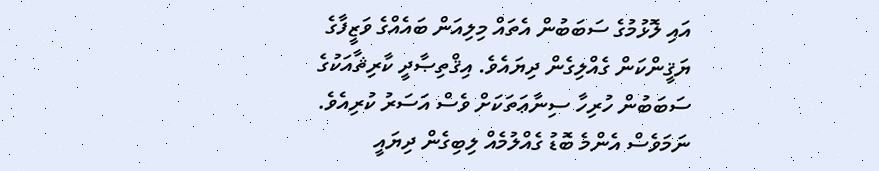އައި ލޮޅުމުގެ ސަބަބުން އެތައް މިލިއަން ބައެއްގެ ވަޒީފާގެ ޔަޤީންކަން ގެއްލިގެން ދިޔައެވެ. އިޤްތިޞާދީ ކާރިޘާއަކުގެ ސަބަބުން ހުރިހާ ސިނާޢަތަކަށް ވެސް އަސަރު ކުރިއެވެ. ނަމަވެސް އެންމެ ބޮޑު ގެއްލުމެއް ލިބިގެން ދިޔައީ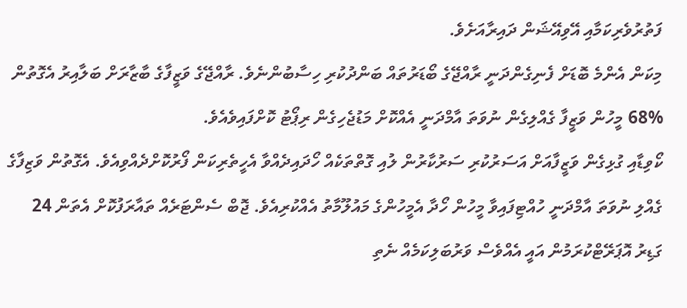ފަތުރުވެރިކަމާއި އޭވިއޭޝަން ދައިރާއަށެވެ.
މިކަން އެންމެ ބޮޑަށް ފެނިގެންދަނީ ރާއްޖޭގެ ބޯޑަރުތައް ބަންދުކުރި ހިސާބުންނެވެ. ރާއްޖޭގެ ވަޒީފާގެ ބާޒާރަށް ބަލާއިރު އެގޮތުން %68 މީހުން ވަޒީފާ ގެއްލިގެން ނުވަތަ އާމްދަނީ އެއްކޮށް މަޑުޖެހިގެން ރިޕޯޓު ކޮށްފައިވެއެވެ.
ކޯވިޑާއި ގުޅިގެން ވަޒީފާއަށް އަސަރުކުރި ސަރުކާރުން ލުއި ގޮތްތަކެއް ހޯދައިދެއްވާ އެހީތެރިކަން ފޯރުކޮށްދެއްވިއެވެ. އެގޮތުން ވަޒިފާގެ ގެއްލި ނުވަތަ އާމްދަނީ ހުއްޓިފައިވާ މީހުން ހޯދާ އެމީހުންގެ މައުލޫމާތު އެއްކުރިއެވެ. ޖޮބް ސެންޓަރެއް ތައާރަފުކޮށް އެތަން 24 ގަޑިރު އޮޕަރޭޓްކުރަމުން އައީ އެއްވެސް ވަރުބަލިކަމެއް ނެތި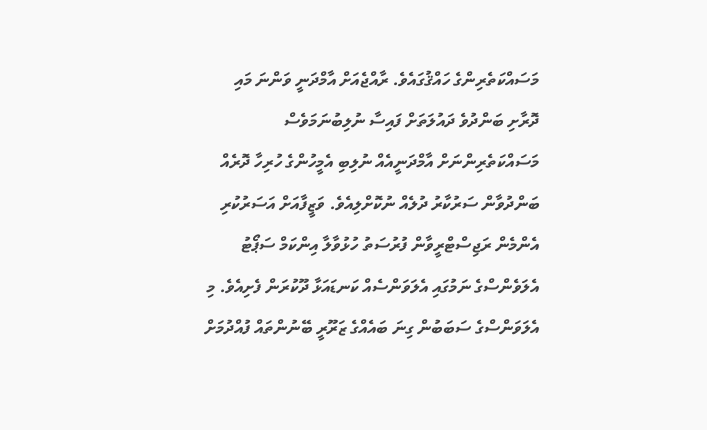މަސައްކަތެރިންގެ ހައްޤުގައެވެ. ރާއްޖެއަށް އާމްދަނީ ވަންނަ މައި ދޮރާށި ބަންދުވެ ދައުލަތަށް ފައިސާ ނުލިބުނަމަވެސް މަސައްކަތެރިންނަށް އާމްދަނީއެއް ނުލިބި އެމީހުންގެ ހުރިހާ ދޮރެއް ބަންދުވާން ސަރުކާރު ދުލެއް ނުކޮށްލިއެވެ. ވަޒީފާއަށް އަސަރުކުރި އެންމެން ރަޖިސްޓްރީވާން ފުރުސަތު ހުޅުވާލާ އިންކަމް ސަޕޯޓު އެލަވެންސްގެ ނަމުގައި އެލަވަންސެއް ކަނޑައަޅާ ދޫކުރަން ފެށިއެވެ. މި އެލަވަންސްގެ ސަބަބުން ގިނަ ބައެއްގެ ޒަރޫރީ ބޭނުންތައް ފުއްދުމަށް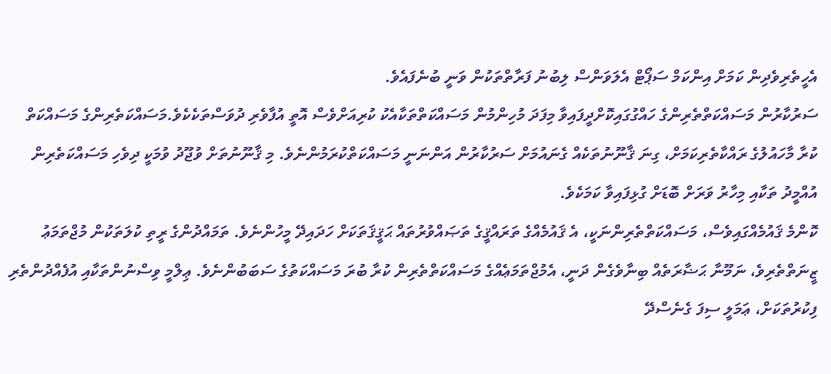އެހީތެރިވެދިން ކަމަށް އިންކަމް ސަޕޯޓް އެލަވަންސް ލިބުނު ފަރާތްތަކުން ވަނީ ބުނެފައެވެ.
ސަރުކާރުން މަސައްކަތްތެރިންގެ ހައްގުގައިކޮށްދީފައިވާ މިފަދަ މުހިންމުން މަސައްކަތްތަކާއެކު ކުރިއަށްވެސް އޮތީ އުފާވެރި ދުވަސްތަކެކެވެ.މަސައްކަތެރިންގެ މަސައްކަތް ކުރާ މާހައުލުގެ ރައްކާތެރިކަމަށް، ގިނަ ޤާނޫނުތަކެއް ގެނައުމަށް ސަރުކާރުން އަންނަނީ މަސައްކަތްކުރަމުންނެވެ. މި ޤާނޫނުތަށް ވުޖޫދު ވުމަކީ ދިވެހި މަސައްކަތެރިން އުއްމީދު ތަކާއި މިހާރު ވަރަށް ބޮޑަށް ގުޅިފައިވާ ކަމަކެވެ.
ކޮންމެ ޤައުމެއްގައިވެސް، މަސައްކަތްތެރިންނަކީ، އެ ޤައުމެއްގެ ތަރައްޤީގެ ތަޞައްވުރުތައް ޙަޤީޤަތަކަށް ހަދައިދޭ މީހުންނެވެ. ތަމައްދުންގެ ރީތި ކުލަތަކުން މުޖްތަމަޢު ޒީނަތްތެރިވެ، ނަމޫނާ ޙަޟާރަތެއް ބިނާވެގެން ދަނީ، އެމުޖްތަމަޢެއްގެ މަސައްކަތްތެރިން ކުރާ ބުރަ މަސައްކަތުގެ ސަބަބުންނެވެ. ޢިލްމީ ވިސްނުންތަކާއި އުފެއްދުންތެރި ފިކުރުތަކަށް، ޢަމަލީ ސިފަ ގެނެސްދޭ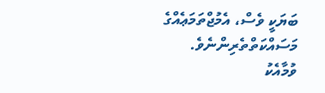ބަޔަކީ ވެސް، އެމުޖްތަމަޢެއްގެ މަސައްކަތްތެރިންނެވެ. ވުމާއެކު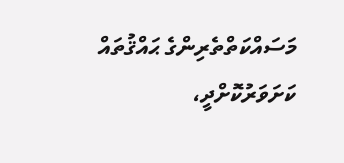މަސައްކަތްތެރިންގެ ޙައްޤުތައް ކަށަވަރުކޮށްދީ،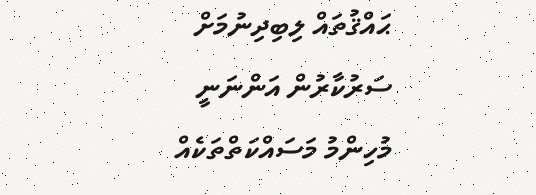ޙައްޤުތައް ލިބިދިނުމަށް ސަރުކާރުން އަންނަނީ މުހިންމު މަސައްކަތްތަކެއް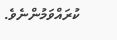ކުރައްވަމުންނެވެ.